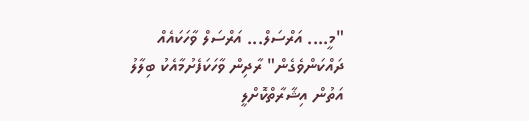"މީ.... އަރްސަލް... އަރްސަލް ވާހަކައެއް ދައްކަންވެގެން" ރާދިން ވާހަކަފެށުމާއެކު ބިލާލު އަތުން އިޝާރާތްކޮށްލީ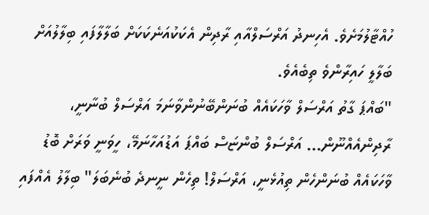ހުއްޓާލުމަށެވެ. އެހިނދު އަރްސަލްއާއި ރާދިން އެކަކުއަނެކަކަށް ބަލާލާފައި ބިލާލުއަށް ބަލާލީ ހައިރާންވެ ތިބެއެވެ.
"ބައްޕަ ގާތު އަރްސަލް ވާހަކައެއް ބުނަންބޭނުންވާނަމަ އަރްސަލް ބުނާނީ، ރާދިންއެއްނޫން... އަރްސަލް ބުންޏަސް ބައްޕަ އަޑުއަހާނަމޭ، ހީވަނީ ވަރަށް ބޮޑު ވާހަކައެއް ބުނަންހެން ތިއުޅެނީ، އަރްސަލް! ތިހެން ނީނދެ ބުނެބަލަ" ބިލާލު އެއްފައި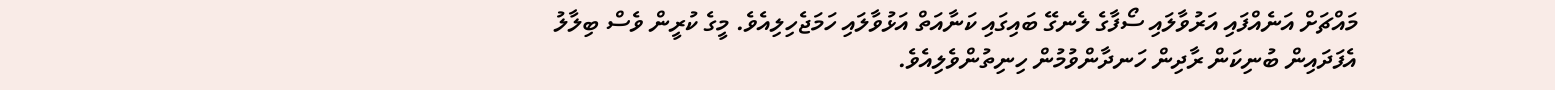މައްޗަށް އަނެއްފައި އަރުވާލައި ސޯފާގެ ލެނގޭ ބައިގައި ކަނާއަތް އަޅުވާލައި ހަމަޖެހިލިއެވެ. މީގެ ކުރީން ވެސް ބިލާލު އެފަދައިން ބުނިކަން ރާދިން ހަނދާންވުމުން ހިނިތުންވެލިއެވެ.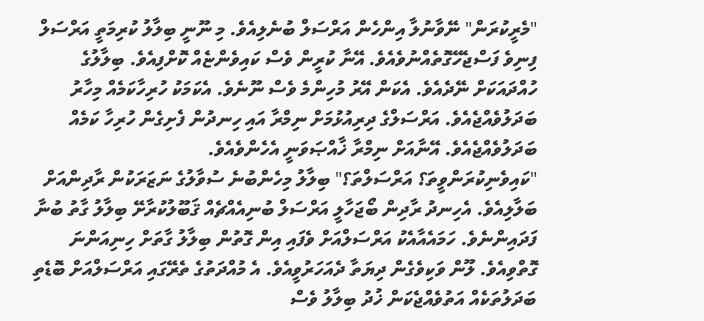"މެރީކުރަން" ނޭވާނުލާ އިންހެން އަރްސަލް ބުނެލިއެވެ. މި ނޫނީ ބިލާލު ކުރިމަތީ އަރްސަލް ފިނިވެ ފަސްޖެހޭގޮތެއްނުވެއެވެ. އޭނާ ކުރީން ވެސް ކައިވެންޏެއް ކޮށްފިއެވެ. ބިލާލުގެ ހުއްދައަކަށް ނޭދެއެވެ. އެކަން އޭރު މުހިންމެ ވެސް ނޫނެވެ. އެކަމަކު ހުރިހާކަމެއް މިހާރު ބަދަލުވެއްޖެއެވެ. އަރްސަލްގެ ދިރިއުޅުމަށް ނިމްރާ އައި ހިނދުން ފެށިގެން ހުރިހާ ކަމެއް ބަދަލުވެއްޖެއެވެ. އޭނާއަށް ނިމްރާ ޚާއްޞަވަނީ އެހެންވެއެވެ.
"ކައިވެނިކުރަންވީތަ؟ އަރްސަލްތަ؟" ބިލާލު މިހެންބުނެ ސުވާލުގެ ނަޒަރަކުން ރާދިންއަށް ބަލާލިއެވެ. އެހިނދު ރާދިން ބޯޖަހާލީ އަރްސަލް ބުނިއެއްޗެއް ޤަބޫލުކުރާށޭ ބިލާލު ގާތު ބުނާ ފަދައިންނެވެ. ހަމައެއާއެކު އަރްސަލްއަށް ވެފައި އިން ގޮތުން ބިލާލު ގާތަށް ހިނިއަންނަ ގޮތްވިއެވެ. ލޫން ވަކިވެގެން ދިޔަތާ ދެއަހަރުވީއެވެ. އެ މުއްދަތުގެ ތެރޭގައި އަރްސަލްއަށް ބޮޑެތި ބަދަލުތަކެއް އަތުވެއްޖެކަން ޚުދު ބިލާލު ވެސް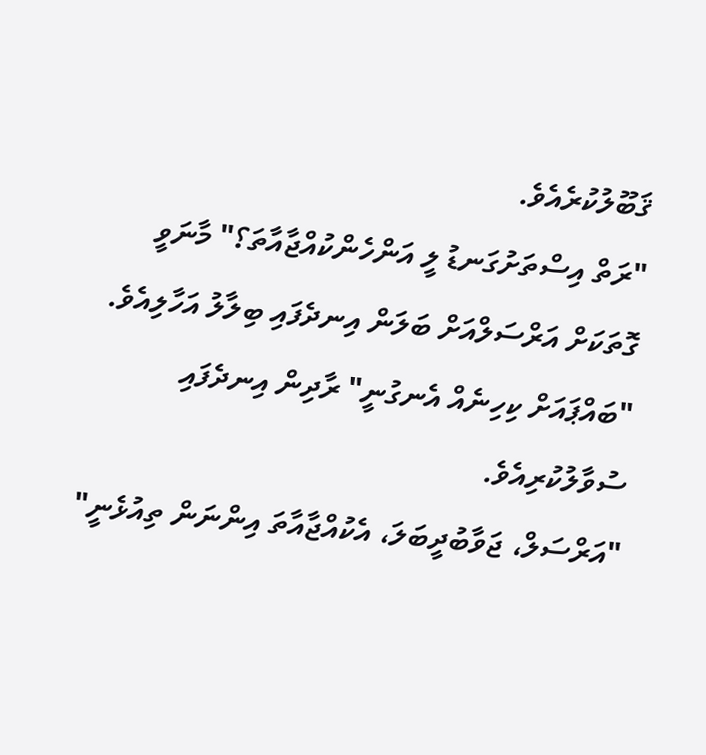ޤަބޫލުކުރެއެވެ.
"ރަތް އިސްތަށުގަނޑު ލީ އަންހެންކުއްޖާއާތަ؟" މާނަވީ ގޮތަކަށް އަރްސަލްއަށް ބަލަން އިނދެފައި ބިލާލު އަހާލިއެވެ.
"ބައްޕައަށް ކިހިނެއް އެނގުނީ" ރާދިން އިނދެފައި ސުވާލުކުރިއެވެ.
"އަރްސަލް، ޖަވާބުދީބަލަ، އެކުއްޖާއާތަ އިންނަން ތިއުޅެނީ"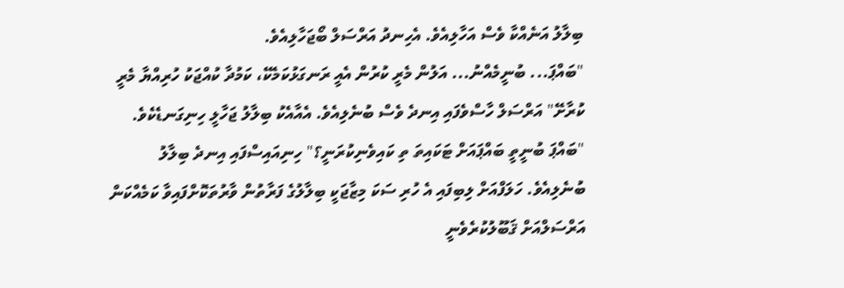ބިލާލު އަނެއްކާ ވެސް އަހާލިއެވެ. އެހިނދު އަރްސަލް ބޯޖަހާލިއެވެ.
"ބައްޕަ... ބުނީމެއްނު... އަލުން މެރީ ކުރުން އެއީ ރަނގަޅުކަމެކޭ، ކަމުދާ ކުއްޖަކު ހުރިއްޔާ މެރީ ކުރާށޭ" އަރްސަލް ހާސްވެފައި އިނދެ ވެސް ބުނެލިއެވެ. އެއާއެކު ބިލާލު ޖަހާލީ ހިނިގަނޑެކެވެ.
"ބައްޕަ ބުނީތީ ބައްޕައަށް ޓަކައިތަ ތި ކައިވެނިކުރަނީ؟" ހިނިއައިސްފައި އިނދެ ބިލާލު ބުނެލިއެވެ. ހަލަފްއަށް ލިބިފައި އެ ހުރި ސަކަ މިޒާޖަކީ ބިލާލުގެ ފަރާތުން ވާރުތަކޮށްފައިވާ ކަމެއްކަން އަރްސަލްއަށް ޤަބޫލުކުރެވެނީ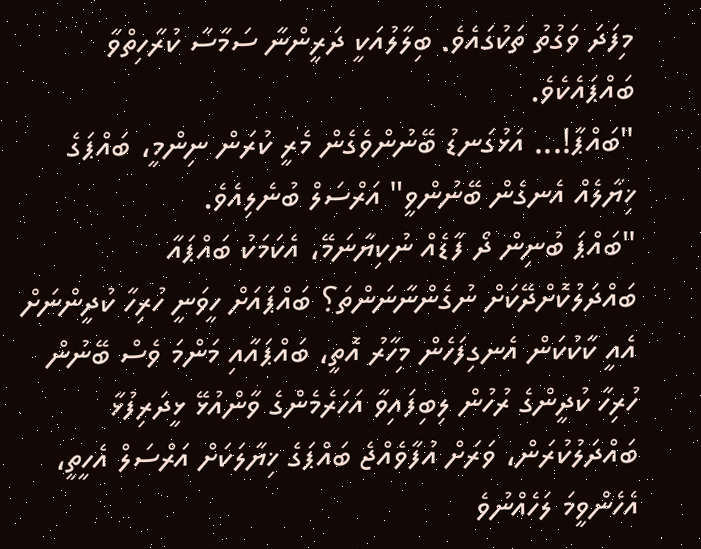މިފަދަ ވަގުތު ތަކުގައެވެ. ބިލާލުއަކީ ދަރީންނާ ސަމާސާ ކުރާހިތްވާ ބައްޕައެކެވެ.
"ބައްޕާ!... އަޅުގަނޑު ބޭނުންވެގެން މެރީ ކުރަން ނިންމީ، ބައްޕަގެ ޚިޔާލެއް އެނގެން ބޭނުންވީ" އަރްސަލް ބުނެލިއެވެ.
"ބައްޕަ ބުނިން ދޯ ފާޑެއް ނުކިޔާނަމޭ، އެކަމަކު ބައްޕައާ ބައްދަލުކޮށްދޭކަށް ނުގެންނާނަންތަ؟ ބައްޕައަށް ހީވަނީ ހުރިހާ ކުދީންނަށް އެއީ ކާކުކަން އެނގިފަހެން މިހާރު އޮތީ، ބައްޕައާއި މަންމަ ވެސް ބޭނުން ހުރިހާ ކުދީންގެ ރުހުން ލިބިފައިވާ އަހަރެމެންގެ ވާންއުޅޭ ޅީދަރިފުޅާ ބައްދަލުކުރަން، ވަރަށް އުފާވެއްޖެ ބައްޕަގެ ޚިޔާލަކަށް އަރްސަލް އެހީތީ، އެހެންވީމަ ލަހެއްނުވެ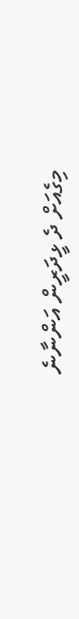މިގެއަށް ދެ ޅީދަރީން އަންނާނެ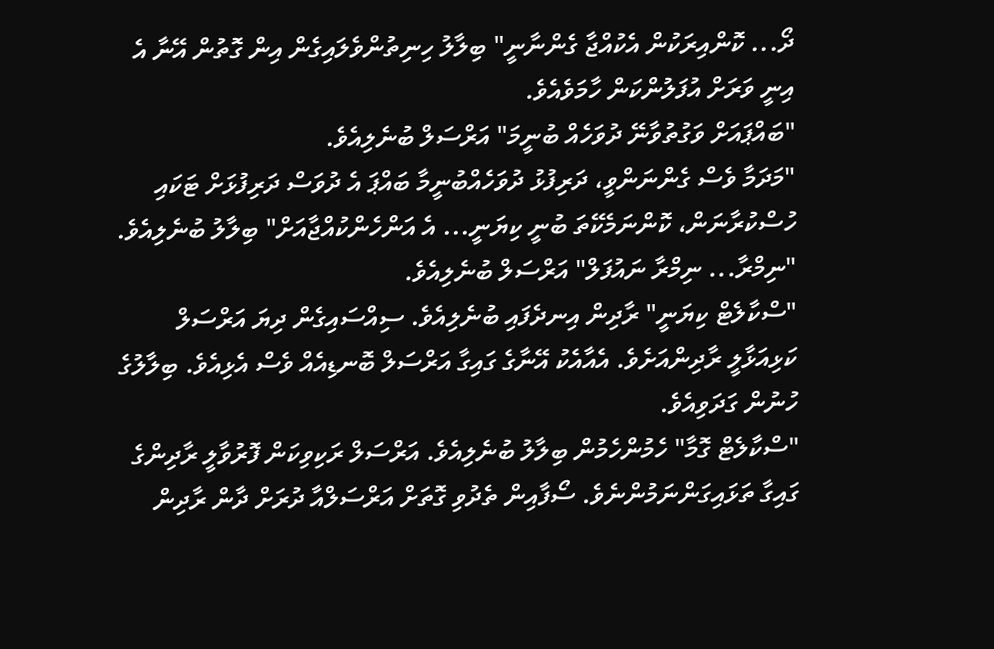ދޯ... ކޮންއިރަކުން އެކުއްޖާ ގެންނާނީ" ބިލާލު ހިނިތުންވެލައިގެން އިން ގޮތުން އޭނާ އެ އިނީ ވަރަށް އުފަލުންކަން ހާމަވެއެވެ.
"ބައްޕައަށް ވަގުތުވާނޭ ދުވަހެއް ބުނީމަ" އަރްސަލް ބުނެލިއެވެ.
"މަދަމާ ވެސް ގެންނަންވީ، ދަރިފުޅު ދުވަހެއްބުނީމާ ބައްޕަ އެ ދުވަސް ދަރިފުޅަށް ޓަކައި ހުސްކުރާނަން، ކޮންނަމެކޭތަ ބުނީ ކިޔަނީ... އެ އަންހެންކުއްޖާއަށް" ބިލާލު ބުނެލިއެވެ.
"ނިމްރާ... ނިމްރާ ނައުފަލް" އަރްސަލް ބުނެލިއެވެ.
"ސްކާލެޓް ކިޔަނީ" ރާދިން އިނދެފައި ބުނެލިއެވެ. ސިއްސައިގެން ދިޔަ އަރްސަލް ކަޅިއަޅާލީ ރާދިންއަށެވެ. އެއާއެކު އޭނާގެ ގައިގާ އަރްސަލް ބޮނޑިއެއް ވެސް އެޅިއެވެ. ބިލާލުގެ ހުނުން ގަދަވިއެވެ.
"ސްކާލެޓް ގޮމާ" ހެމުންހެމުން ބިލާލު ބުނެލިއެވެ. އަރްސަލް ރަކިވިކަން ފޮރުވާލީ ރާދިންގެ ގައިގާ ތަޅައިގަންނަމުންނެވެ. ސޯފާއިން ތެދުވި ގޮތަށް އަރްސަލްއާ ދުރަށް ދާން ރާދިން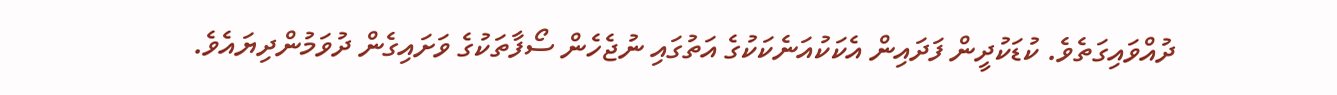ދުއްވައިގަތެވެ. ކުޑަކުދީން ފަދައިން އެކަކުއަނެކަކުގެ އަތުގައި ނުޖެހެން ސޯފާތަކުގެ ވަށައިގެން ދުވަމުންދިޔައެވެ.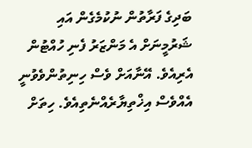ބަދިގެ ފަރާތުން ނުކުމެގެން އައި ޝަރުމީނަށް އެ މަންޒަރު ފެނި ހުއްޓުން އެރިއެވެ. އޭނާއަށް ވެސް ހިނިތުންވެވުނީ އެއްވެސް އިޚްތިޔާރެއްނެތިއެވެ. ހިތަށް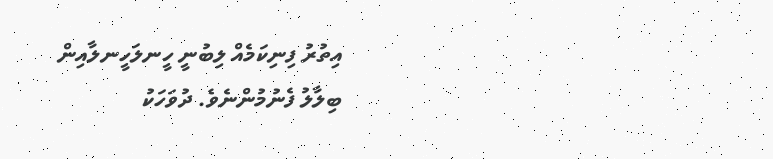އިތުރު ފިނިކަމެއް ލިބުނީ ހީނލަހީނލާއިން ބިލާލު ފެނުމުންނެވެ. ދުވަހަކު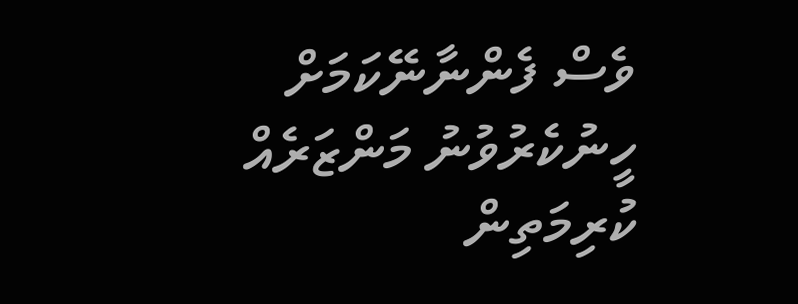ވެސް ފެންނާނޭކަމަށް ހީނުކެރުވުނު މަންޒަރެއް ކުރިމަތިން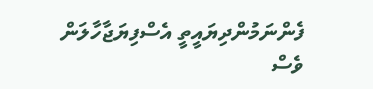ފެންނަމުންދިޔައީތީ އެސްފިޔަޖާހާލަން ވެސް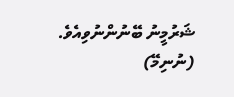ޝަރުމީނު ބޭނުންނުވިއެވެ. (ނުނިމޭ)